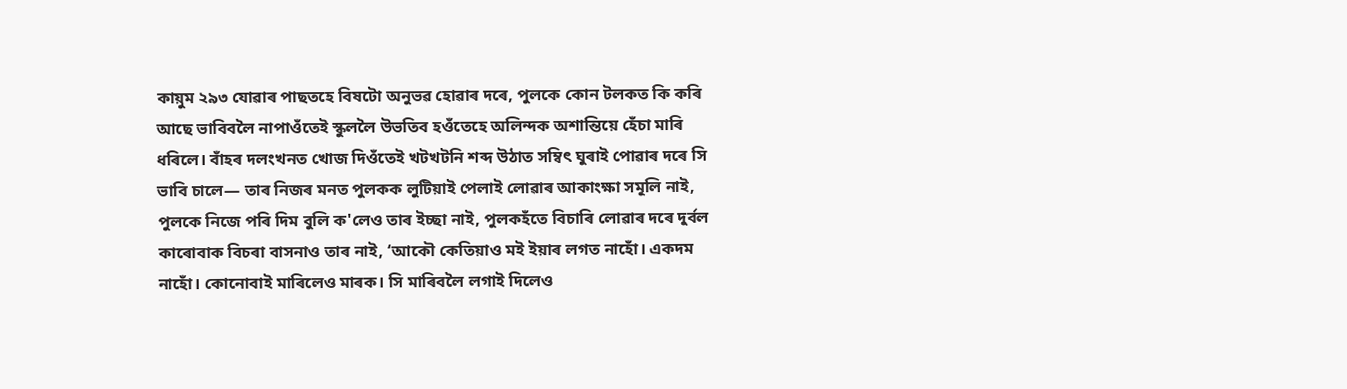কায়ুম ২৯৩ যোৱাৰ পাছতহে বিষটো অনুভৱ হোৱাৰ দৰে, পুলকে কোন টলকত কি কৰি আছে ভাবিবলৈ নাপাওঁতেই স্কুললৈ উভতিব হওঁতেহে অলিন্দক অশান্তিয়ে হেঁচা মাৰি ধৰিলে। বাঁহৰ দলংখনত খোজ দিওঁতেই খটখটনি শব্দ উঠাত সম্বিৎ ঘুৰাই পোৱাৰ দৰে সি ভাবি চালে— তাৰ নিজৰ মনত পুলকক লুটিয়াই পেলাই লোৱাৰ আকাংক্ষা সমূলি নাই, পুলকে নিজে পৰি দিম বুলি ক'লেও তাৰ ইচ্ছা নাই, পুলকহঁতে বিচাৰি লোৱাৰ দৰে দুৰ্বল কাৰোবাক বিচৰা বাসনাও তাৰ নাই, ‘আকৌ কেতিয়াও মই ইয়াৰ লগত নাহোঁ। একদম নাহোঁ। কোনোবাই মাৰিলেও মাৰক। সি মাৰিবলৈ লগাই দিলেও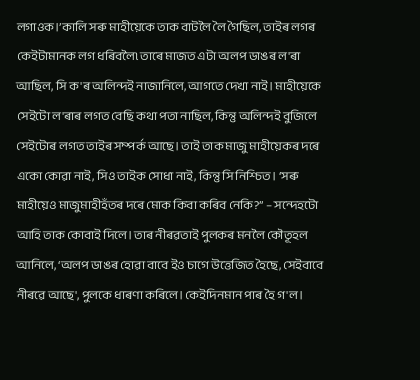লগাওক।’কালি সৰু মাহীয়েকে তাক বাটলৈ লৈ গৈছিল, তাইৰ লগৰ কেইটামানক লগ ধৰিবলৈ৷ তাৰে মাজত এটা অলপ ডাঙৰ ল'ৰা আছিল, সি ক'ৰ অলিন্দই নাজানিলে, আগতে দেখা নাই। মাহীয়েকে সেইটো ল'ৰাৰ লগত বেছি কথা পতা নাছিল, কিন্তু অলিন্দই বুজিলে সেইটোৰ লগত তাইৰ সম্পৰ্ক আছে। তাই তাক মাজু মাহীয়েকৰ দৰে একো কোৱা নাই, সিও তাইক সোধা নাই, কিন্তু সি নিশ্চিত। ‘সৰু মাহীয়েও মাজুমাহীহঁতৰ দৰে মোক কিবা কৰিব নেকি?” – সন্দেহটো আহি তাক কোবাই দিলে। তাৰ নীৰৱতাই পুলকৰ মনলৈ কৌতূহল আনিলে, ‘অলপ ডাঙৰ হোৱা বাবে ইও চাগে উত্তেজিত হৈছে, সেইবাবে নীৰৱে আছে', পুলকে ধাৰণা কৰিলে। কেইদিনমান পাৰ হৈ গ'ল।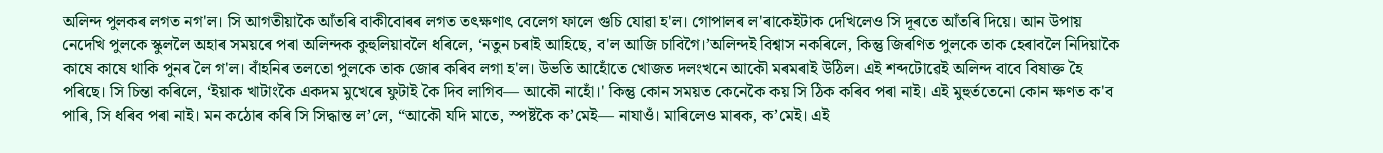অলিন্দ পুলকৰ লগত নগ'ল। সি আগতীয়াকৈ আঁতৰি বাকীবোৰৰ লগত তৎক্ষণাৎ বেলেগ ফালে গুচি যোৱা হ'ল। গোপালৰ ল'ৰাকেইটাক দেখিলেও সি দূৰতে আঁতৰি দিয়ে। আন উপায় নেদেখি পুলকে স্কুললৈ অহাৰ সময়ৰে পৰা অলিন্দক কুহুলিয়াবলৈ ধৰিলে, ‘নতুন চৰাই আহিছে, ব'ল আজি চাবিগৈ।’অলিন্দই বিশ্বাস নকৰিলে, কিন্তু জিৰণিত পুলকে তাক হেৰাবলৈ নিদিয়াকৈ কাষে কাষে থাকি পুনৰ লৈ গ'ল। বাঁহনিৰ তলতো পুলকে তাক জোৰ কৰিব লগা হ'ল। উভতি আহোঁতে খোজত দলংখনে আকৌ মৰমৰাই উঠিল। এই শব্দটোৱেই অলিন্দ বাবে বিষাক্ত হৈ পৰিছে। সি চিন্তা কৰিলে, ‘ইয়াক খাটাংকৈ একদম মুখেৰে ফুটাই কৈ দিব লাগিব— আকৌ নাহোঁ।' কিন্তু কোন সময়ত কেনেকৈ কয় সি ঠিক কৰিব পৰা নাই। এই মুহুৰ্ততেনো কোন ক্ষণত ক'ব পাৰি, সি ধৰিব পৰা নাই। মন কঠোৰ কৰি সি সিদ্ধান্ত ল’লে, “আকৌ যদি মাতে, স্পষ্টকৈ ক’মেই— নাযাওঁ। মাৰিলেও মাৰক, ক’মেই। এই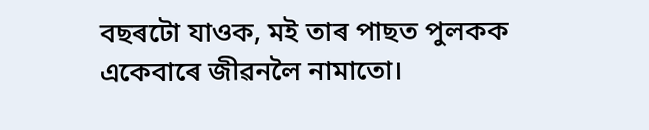বছৰটো যাওক, মই তাৰ পাছত পুলকক একেবাৰে জীৱনলৈ নামাতো।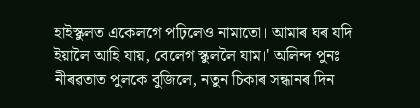হাইস্কুলত একেলগে পঢ়িলেও নামাতো। আমাৰ ঘৰ যদি ইয়ালৈ আহি যায়, বেলেগ স্কুললৈ যাম।' অলিন্দ পুনঃ নীৰৱতাত পুলকে বুজিলে, নতুন চিকাৰ সন্ধানৰ দিন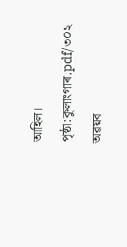আহিল।
পৃষ্ঠা:কুলাংগাৰ.pdf/৩০২
অৱয়ব